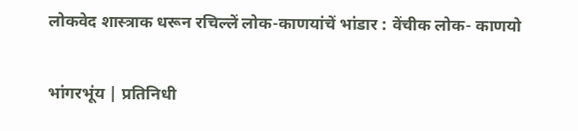लोकवेद शास्त्राक धरून रचिल्लें लोक-काणयांचें भांडार : वेंचीक लोक- काणयो

भांगरभूंय | प्रतिनिधी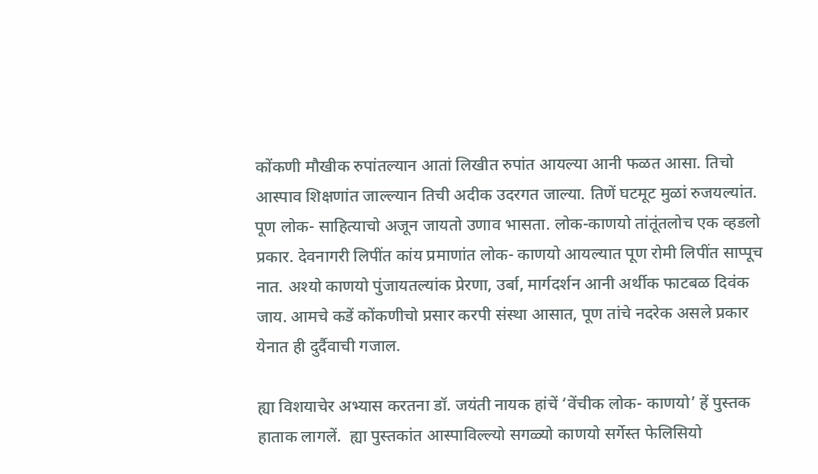कोंकणी मौखीक रुपांतल्यान आतां लिखीत रुपांत आयल्या आनी फळत आसा. तिचो आस्पाव शिक्षणांत जाल्ल्यान तिची अदीक उदरगत जाल्या. तिणें घटमूट मुळां रुजयल्यांत. पूण लोक- साहित्याचो अजून जायतो उणाव भासता. लोक-काणयो तांतूंतलोच एक व्हडलो प्रकार. देवनागरी लिपींत कांय प्रमाणांत लोक- काणयो आयल्यात पूण रोमी लिपींत साप्पूच नात. अश्यो काणयो पुंजायतल्यांक प्रेरणा, उर्बा, मार्गदर्शन आनी अर्थीक फाटबळ दिवंक जाय. आमचे कडें कोंकणीचो प्रसार करपी संस्था आसात, पूण तांचे नदरेक असले प्रकार येनात ही दुर्दैवाची गजाल.

ह्या विशयाचेर अभ्यास करतना डॉ. जयंती नायक हांचें ‘वेंचीक लोक- काणयो’ हें पुस्तक हाताक लागलें.  ह्या पुस्तकांत आस्पाविल्ल्यो सगळ्यो काणयो सर्गेस्त फेलिसियो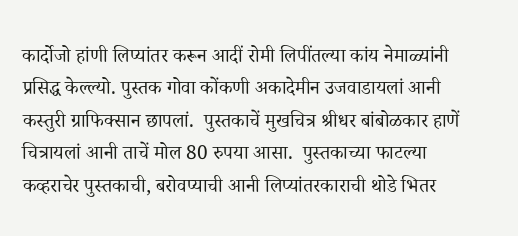कार्दोजो हांणी लिप्यांतर करून आदीं रोमी लिपींतल्या कांय नेमाळ्यांनी प्रसिद्ध केल्ल्यो. पुस्तक गोवा कोंकणी अकादेमीन उजवाडायलां आनी कस्तुरी ग्राफिक्सान छापलां.  पुस्तकाचें मुखचित्र श्रीधर बांबोळकार हाणें चित्रायलां आनी ताचें मोल 80 रुपया आसा.  पुस्तकाच्या फाटल्या कव्हराचेर पुस्तकाची, बरोवप्याची आनी लिप्यांतरकाराची थोडे भितर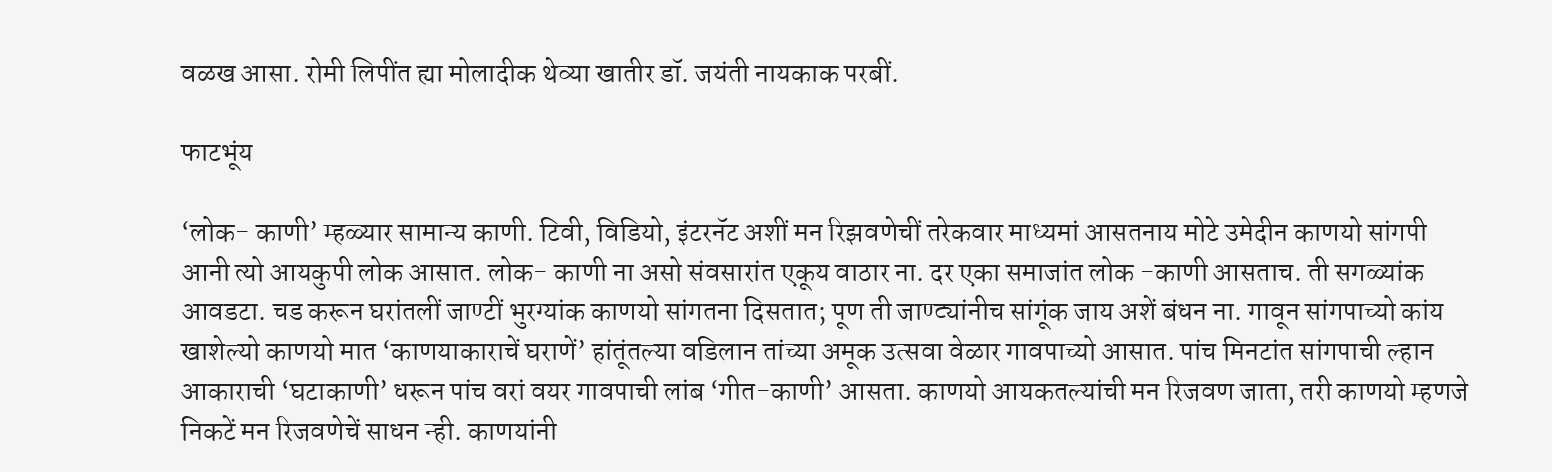वळख आसा. रोमी लिपींत ह्या मोलादीक थेव्या खातीर डॉ. जयंती नायकाक परबीं.

फाटभूंय

‘लोक- काणी’ म्हळ्यार सामान्य काणी. टिवी, विडियो, इंटरनॅट अशीं मन रिझवणेचीं तरेकवार माध्यमां आसतनाय मोटे उमेदीन काणयो सांगपी आनी त्यो आयकुपी लोक आसात. लोक- काणी ना असो संवसारांत एकूय वाठार ना. दर एका समाजांत लोक -काणी आसताच. ती सगळ्यांक आवडटा. चड करून घरांतलीं जाण्टीं भुरग्यांक काणयो सांगतना दिसतात; पूण ती जाण्ट्यांनीच सांगूंक जाय अशें बंधन ना. गावून सांगपाच्यो कांय खाशेल्यो काणयो मात ‘काणयाकाराचें घराणें’ हांतूंतल्या वडिलान तांच्या अमूक उत्सवा वेळार गावपाच्यो आसात. पांच मिनटांत सांगपाची ल्हान आकाराची ‘घटाकाणी’ धरून पांच वरां वयर गावपाची लांब ‘गीत-काणी’ आसता. काणयो आयकतल्यांची मन रिजवण जाता, तरी काणयो म्हणजे निकटें मन रिजवणेचें साधन न्ही. काणयांनी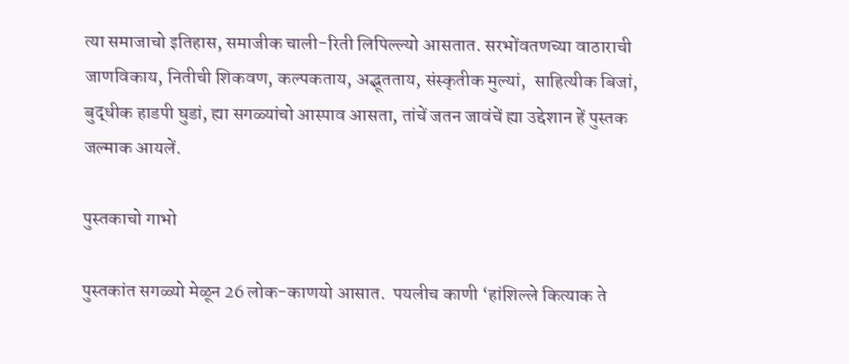त्या समाजाचो इतिहास, समाजीक चाली-रिती लिपिल्ल्यो आसतात. सरभोंवतणच्या वाठाराची जाणविकाय, नितीची शिकवण, कल्पकताय, अद्भूतताय, संस्कृतीक मुल्यां,  साहित्यीक बिजां, बुद्धीक हाडपी घुडां, ह्या सगळ्यांचो आस्पाव आसता, तांचें जतन जावंचें ह्या उद्देशान हें पुस्तक जल्माक आयलें.

पुस्तकाचो गाभो

पुस्तकांत सगळ्यो मेळून 26 लोक-काणयो आसात.  पयलीच काणी ‘हांशिल्ले कित्याक ते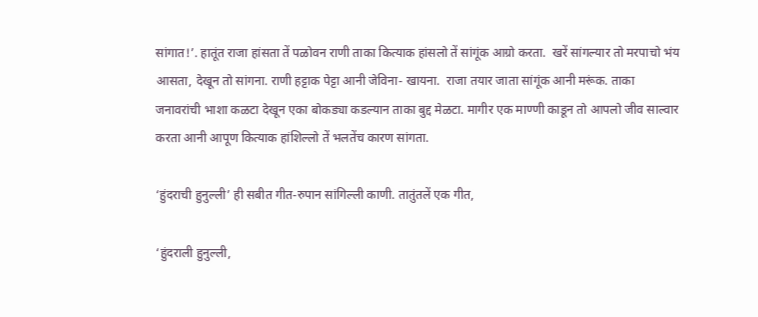सांगात!’. हातूंत राजा हांसता तें पळोवन राणी ताका कित्याक हांसलो तें सांगूंक आग्रो करता.  खरें सांगल्यार तो मरपाचो भंय आसता, देखून तो सांगना. राणी हट्टाक पेट्टा आनी जेविना- खायना.  राजा तयार जाता सांगूंक आनी मरूंक. ताका जनावरांची भाशा कळटा देखून एका बोकड्या कडल्यान ताका बुद्द मेळटा. मागीर एक माण्णी काडून तो आपलो जीव साल्वार करता आनी आपूण कित्याक हांशिल्लो तें भलतेंच कारण सांगता.

‘हुंदराची हुनुल्ली’ ही सबीत गीत-रुपान सांगिल्ली काणी. तातुंतलें एक गीत,

‘हुंदराली हुनुल्ली,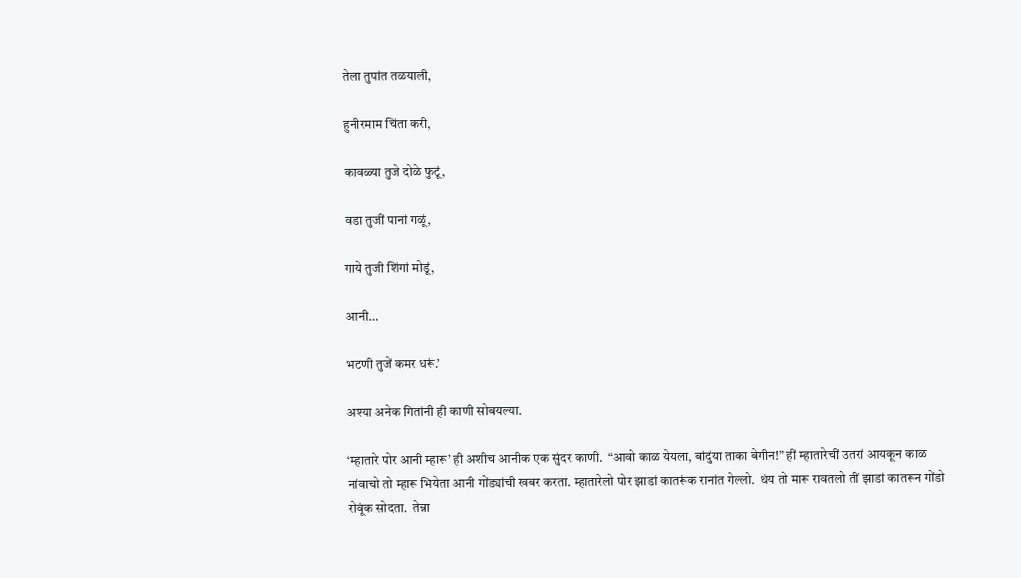तेला तुपांत तळयाली,

हुनीरमाम चिंता करी,

कावळ्या तुजे दोळे फुटूं,

वडा तुजीं पानां गळूं,

गाये तुजी शिंगां मोडूं,

आनी…

भटणी तुजें कमर धरूं.’

अश्या अनेक गितांनी ही काणी सोबयल्या.

‘म्हातारे पोर आनी म्हारू’ ही अशीच आनीक एक सुंदर काणी.  “आवो काळ येयला, बांदुंया ताका बेगीन!” हीं म्हातारेचीं उतरां आयकून काळ नांवाचो तो म्हारू भियेता आनी गोंड्यांची खबर करता. म्हातारेलो पोर झाडां कातरूंक रानांत गेल्लो.  थंय तो मारू रावतलो तीं झाडां कातरून गोंडो रोवूंक सोदता.  तेन्ना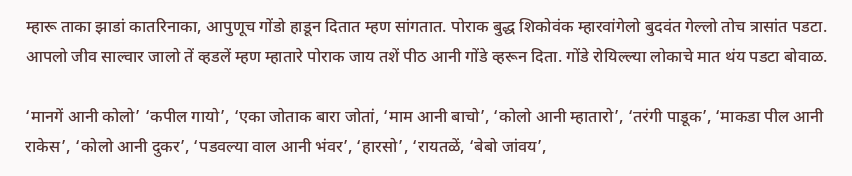म्हारू ताका झाडां कातरिनाका, आपुणूच गोंडो हाडून दितात म्हण सांगतात. पोराक बुद्ध शिकोवंक म्हारवांगेलो बुदवंत गेल्लो तोच त्रासांत पडटा. आपलो जीव साल्वार जालो तें व्हडलें म्हण म्हातारे पोराक जाय तशें पीठ आनी गोंडे व्हरून दिता. गोंडे रोयिल्ल्या लोकाचे मात थंय पडटा बोवाळ.

‘मानगें आनी कोलो’ ‘कपील गायो’, ‘एका जोताक बारा जोतां, ‘माम आनी बाचो’, ‘कोलो आनी म्हातारो’, ‘तरंगी पाडूक’, ‘माकडा पील आनी राकेस’, ‘कोलो आनी दुकर’, ‘पडवल्या वाल आनी भंवर’, ‘हारसो’, ‘रायतळें, ‘बेबो जांवय’,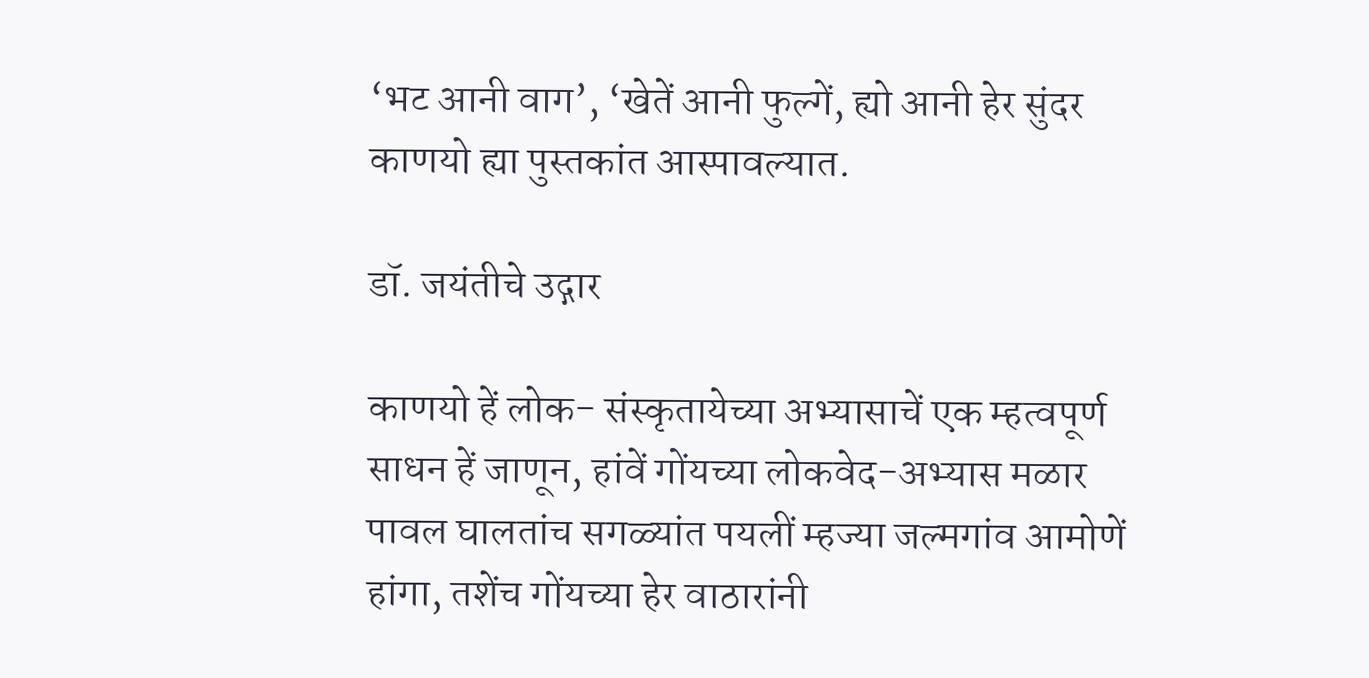‘भट आनी वाग’, ‘खेतें आनी फुल्गें, ह्यो आनी हेर सुंदर काणयो ह्या पुस्तकांत आस्पावल्यात.

डॉ. जयंतीचे उद्गार

काणयो हें लोक- संस्कृतायेच्या अभ्यासाचें एक म्हत्वपूर्ण साधन हें जाणून, हांवें गोंयच्या लोकवेद-अभ्यास मळार पावल घालतांच सगळ्यांत पयलीं म्हज्या जल्मगांव आमोणें हांगा, तशेंच गोंयच्या हेर वाठारांनी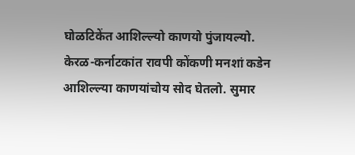घोळटिकेंत आशिल्ल्यो काणयो पुंजायल्यो. केरळ-कर्नाटकांत रावपी कोंकणी मनशां कडेन आशिल्ल्या काणयांचोय सोद घेतलो. सुमार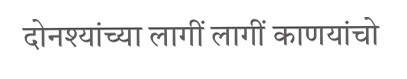दोनश्यांच्या लागीं लागीं काणयांचो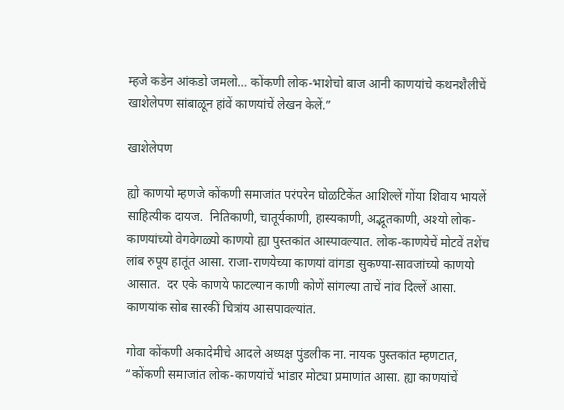म्हजे कडेन आंकडो जमलो… कोंकणी लोक-भाशेचो बाज आनी काणयांचे कथनशैलीचें खाशेलेपण सांबाळून हांवें काणयांचें लेखन केलें.”

खाशेलेपण

ह्यो काणयो म्हणजे कोंकणी समाजांत परंपरेन घोळटिकेंत आशिल्लें गोंया शिवाय भायलें साहित्यीक दायज.  नितिकाणी, चातूर्यकाणी, हास्यकाणी, अद्भूतकाणी, अश्यो लोक-काणयांच्यो वेगवेगळ्यो काणयो ह्या पुस्तकांत आस्पावल्यात. लोक-काणयेचें मोटवें तशेंच लांब रुपूय हातूंत आसा. राजा-राणयेच्या काणयां वांगडा सुकण्या-सावजांच्यो काणयो आसात.  दर एके काणये फाटल्यान काणी कोणें सांगल्या ताचें नांव दिल्लें आसा.  काणयांक सोब सारकीं चित्रांय आसपावल्यांत.

गोवा कोंकणी अकादेमीचे आदले अध्यक्ष पुंडलीक ना. नायक पुस्तकांत म्हणटात, “कोंकणी समाजांत लोक-काणयांचें भांडार मोट्या प्रमाणांत आसा. ह्या काणयांचें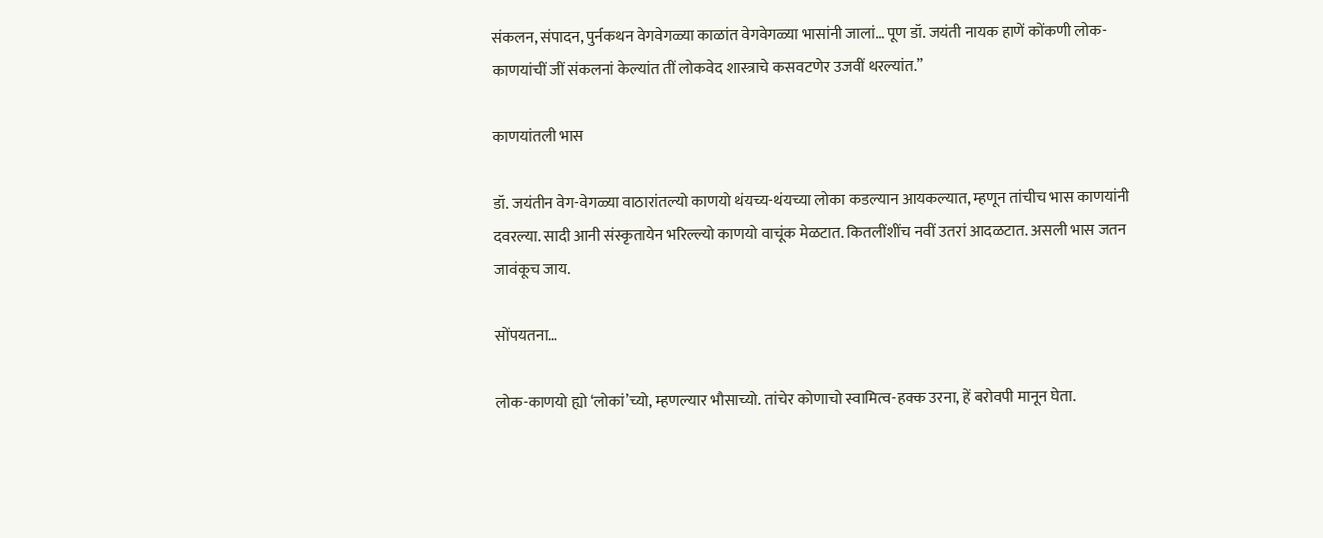संकलन, संपादन, पुर्नकथन वेगवेगळ्या काळांत वेगवेगळ्या भासांनी जालां… पूण डॉ. जयंती नायक हाणें कोंकणी लोक-काणयांचीं जीं संकलनां केल्यांत तीं लोकवेद शास्त्राचे कसवटणेर उजवीं थरल्यांत.”

काणयांतली भास

डॉ. जयंतीन वेग-वेगळ्या वाठारांतल्यो काणयो थंयच्य-थंयच्या लोका कडल्यान आयकल्यात, म्हणून तांचीच भास काणयांनी दवरल्या. सादी आनी संस्कृतायेन भरिल्ल्यो काणयो वाचूंक मेळटात. कितलींशींच नवीं उतरां आदळटात. असली भास जतन जावंकूच जाय.

सोंपयतना…

लोक-काणयो ह्यो ‘लोकां’च्यो, म्हणल्यार भौसाच्यो. तांचेर कोणाचो स्वामित्व-हक्क उरना, हें बरोवपी मानून घेता.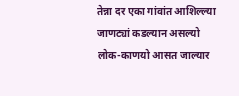तेन्ना दर एका गांवांत आशिल्ल्या जाणट्यां कडल्यान असल्यो लोक-काणयो आसत जाल्यार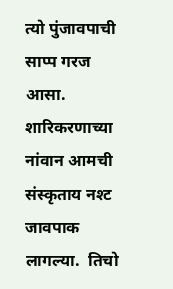त्यो पुंजावपाची साप्प गरज आसा. शारिकरणाच्या नांवान आमची संस्कृताय नश्ट जावपाक लागल्या.  तिचो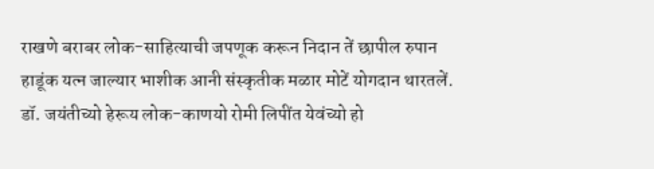राखणे बराबर लोक-साहित्याची जपणूक करून निदान तें छापील रुपान हाडूंक यत्न जाल्यार भाशीक आनी संस्कृतीक मळार मोटें योगदान थारतलें. डॉ. जयंतीच्यो हेरूय लोक-काणयो रोमी लिपींत येवंच्यो हो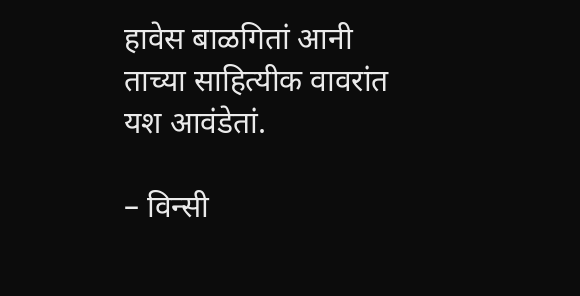हावेस बाळगितां आनी ताच्या साहित्यीक वावरांत यश आवंडेतां.

– विन्सी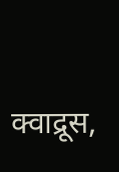क्वाद्रूस,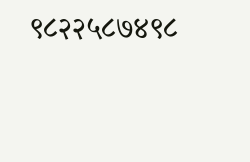९८२२५८७४९८